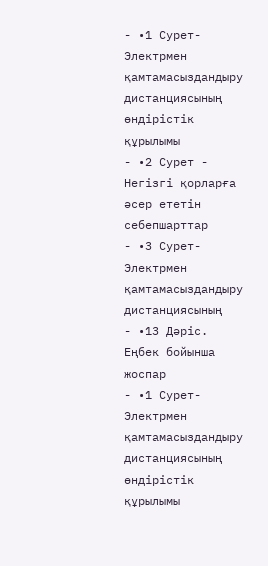- •1 Сурет- Электрмен қамтамасыздандыру дистанциясының өндірістік құрылымы
- •2 Сурет - Негізгі қорларға әсер ететін себепшарттар
- •3 Сурет- Электрмен қамтамасыздандыру дистанциясының
- •13 Дәріс. Еңбек бойынша жоспар
- •1 Сурет- Электрмен қамтамасыздандыру дистанциясының өндірістік құрылымы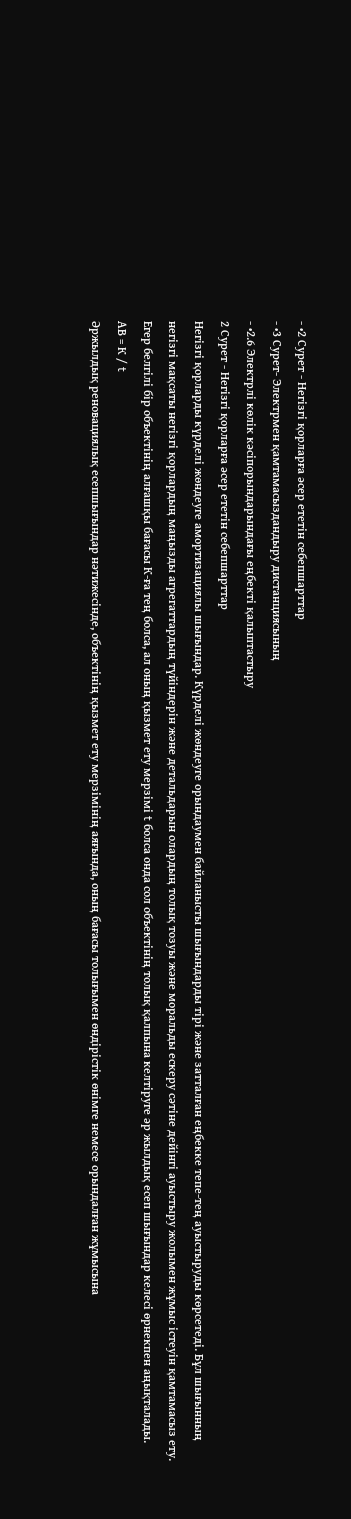- •2 Сурет - Негізгі қорларға әсер ететін себепшарттар
- •3 Сурет- Электрмен қамтамасыздандыру дистанциясының
- •2.6 Электрлі көлік кәсіпорындарындағы еңбекті қалыптастыру
2 Сурет - Негізгі қорларға әсер ететін себепшарттар
Негізгі қорларды күрделі жөндеуге амортизациялы шығындар. Күрделі жөндеуге орындаумен байланысты шығындарды тірі және затталған еңбекке тепе-тең ауыстыруды көрсетеді. Бұл шығынның негізгі мақсаты негізгі қорлардың маңызды агрегаттардың түйіндерін және детальдарын олардың толық тозуы және моральды ескеру сәтіне дейінгі ауыстыру жолымен жұмыс істеуін қамтамасыз ету.
Егер белгілі бір объектінің алғашқы бағасы К-ға тең болса, ал оның қызмет ету мерзімі t болса онда сол объектінің толық қалпына келтіруге әр жылдық есеп шығындар келесі өрнекпен аңықталады.
АВ = К / t
Әржылдық реновациялық есепшығындар нәтижесінде, объектінің қызмет ету мерзімінің аяғында, оның бағасы толығымен өндірістік өнімге немесе орындалған жұмысына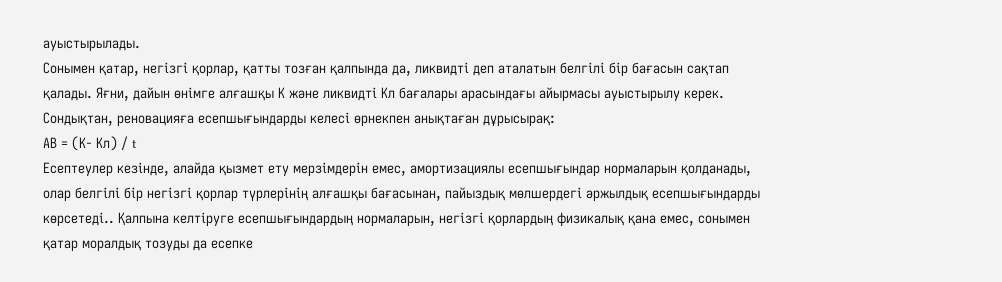ауыстырылады.
Сонымен қатар, негізгі қорлар, қатты тозған қалпында да, ликвидті деп аталатын белгілі бір бағасын сақтап қалады. Яғни, дайын өнімге алғашқы К және ликвидті Кл бағалары арасындағы айырмасы ауыстырылу керек. Сондықтан, реновацияға есепшығындарды келесі өрнекпен анықтаған дұрысырақ:
АВ = (К- Кл) / t
Есептеулер кезінде, алайда қызмет ету мерзімдерін емес, амортизациялы есепшығындар нормаларын қолданады, олар белгілі бір негізгі қорлар түрлерінің алғашқы бағасынан, пайыздық мөлшердегі әржылдық есепшығындарды көрсетеді.. Қалпына келтіруге есепшығындардың нормаларын, негізгі қорлардың физикалық қана емес, сонымен қатар моралдық тозуды да есепке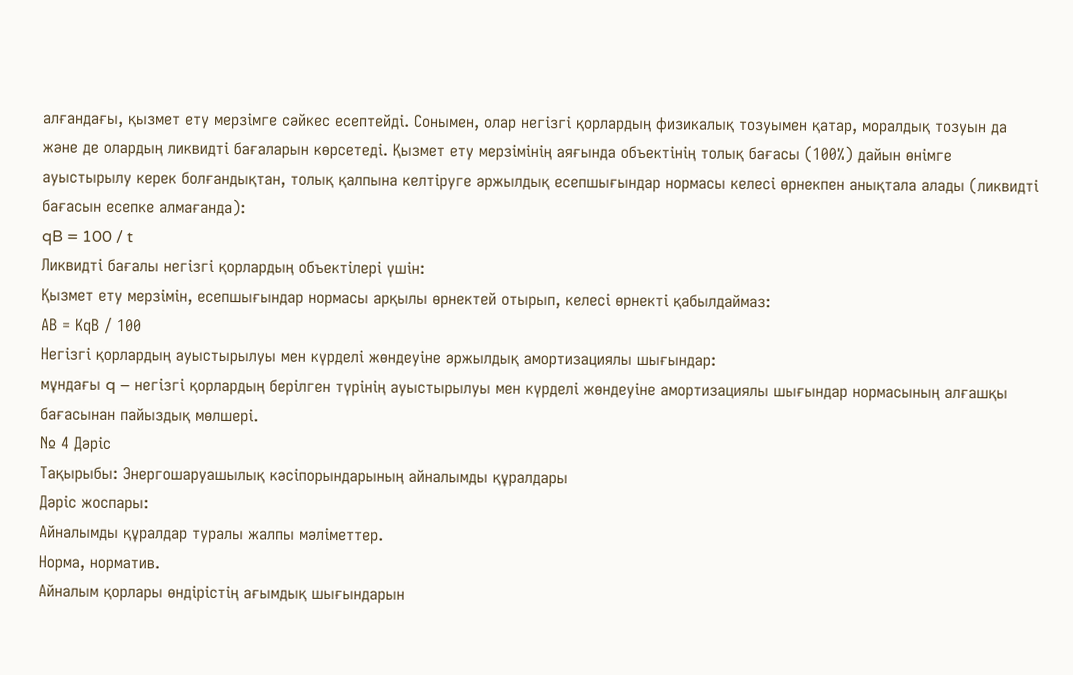алғандағы, қызмет ету мерзімге сәйкес есептейді. Сонымен, олар негізгі қорлардың физикалық тозуымен қатар, моралдық тозуын да және де олардың ликвидті бағаларын көрсетеді. Қызмет ету мерзімінің аяғында объектінің толық бағасы (100%) дайын өнімге ауыстырылу керек болғандықтан, толық қалпына келтіруге әржылдық есепшығындар нормасы келесі өрнекпен анықтала алады (ликвидті бағасын есепке алмағанда):
qB = 100 / t
Ликвидті бағалы негізгі қорлардың объектілері үшін:
Қызмет ету мерзімін, есепшығындар нормасы арқылы өрнектей отырып, келесі өрнекті қабылдаймаз:
АВ = КqB / 100
Негізгі қорлардың ауыстырылуы мен күрделі жөндеуіне әржылдық амортизациялы шығындар:
мұндағы q – негізгі қорлардың берілген түрінің ауыстырылуы мен күрделі жөндеуіне амортизациялы шығындар нормасының алғашқы бағасынан пайыздық мөлшері.
№ 4 Дәріс
Тақырыбы: Энергошаруашылық кәсіпорындарының айналымды құралдары
Дәріс жоспары:
Айналымды құралдар туралы жалпы мәліметтер.
Норма, норматив.
Айналым қорлары өндірістің ағымдық шығындарын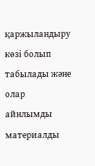қаржыландыру көзі болып табылады және олар айнлымды материалды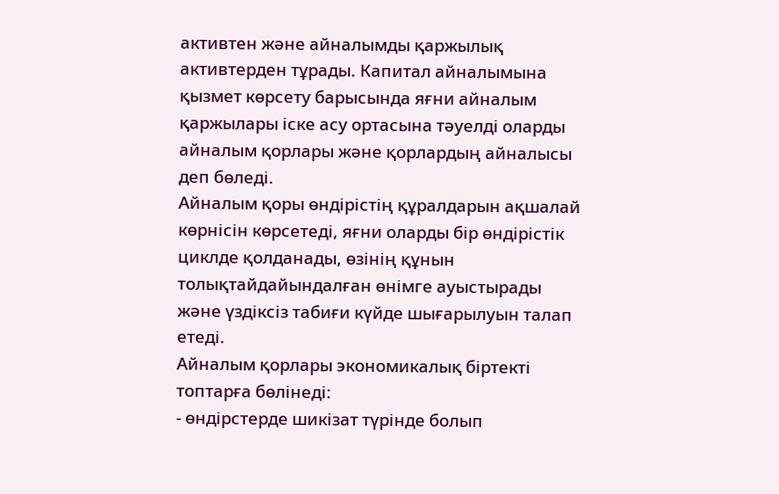активтен және айналымды қаржылық активтерден тұрады. Капитал айналымына қызмет көрсету барысында яғни айналым қаржылары іске асу ортасына тәуелді оларды айналым қорлары және қорлардың айналысы деп бөледі.
Айналым қоры өндірістің құралдарын ақшалай көрнісін көрсетеді, яғни оларды бір өндірістік циклде қолданады, өзінің құнын толықтайдайындалған өнімге ауыстырады және үздіксіз табиғи күйде шығарылуын талап етеді.
Айналым қорлары экономикалық біртекті топтарға бөлінеді:
- өндірстерде шикізат түрінде болып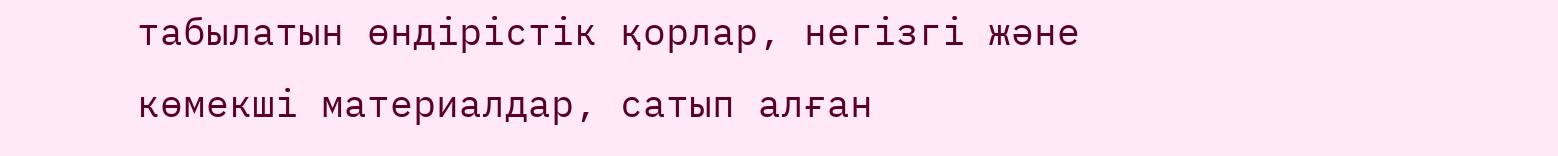табылатын өндірістік қорлар, негізгі және көмекші материалдар, сатып алған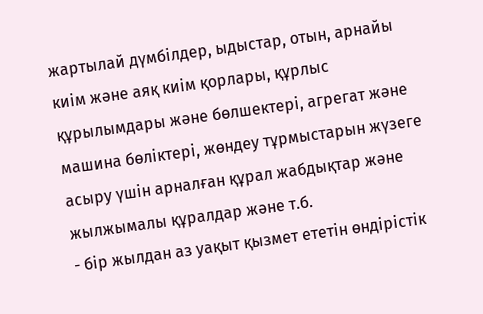жартылай дүмбілдер, ыдыстар, отын, арнайы киім және аяқ киім қорлары, құрлыс құрылымдары және бөлшектері, агрегат және машина бөліктері, жөндеу тұрмыстарын жүзеге асыру үшін арналған құрал жабдықтар және жылжымалы құралдар және т.б.
- бір жылдан аз уақыт қызмет ететін өндірістік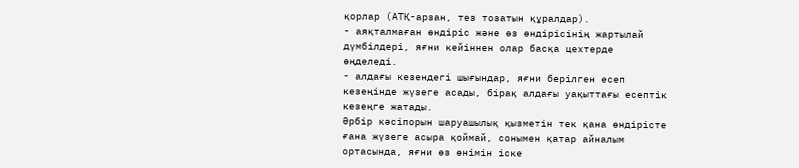қорлар (АТҚ-арзан, тез тозатын құралдар).
- аяқталмаған өндіріс және өз өндірісінің жартылай дүмбілдері, яғни кейіннен олар басқа цехтерде өңделеді.
- алдағы кезендегі шығындар, яғни берілген есеп кезеңінде жүзеге асады, бірақ алдағы уақыттағы есептік кезеңге жатады.
Әрбір кәсіпорын шаруашылық қызметін тек қана өндірісте ғана жүзеге асыра қоймай, сонымен қатар айналым ортасында, яғни өз өнімін іске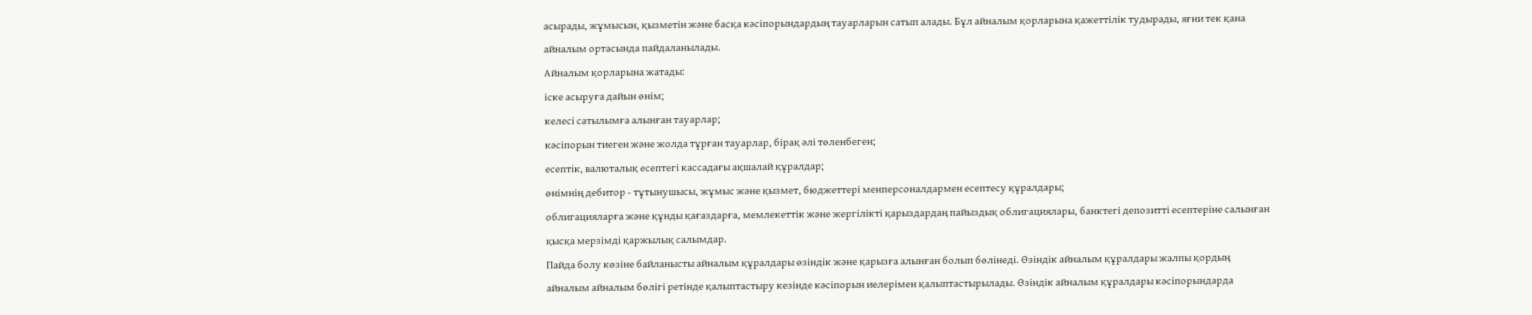асырады, жұмысын, қызметін және басқа кәсіпорындардың тауарларын сатып алады. Бұл айналым қорларына қажеттілік тудырады, яғни тек қана айналым ортасында пайдаланылады.
Айналым қорларына жатады:
іске асыруға дайын өнім;
келесі сатылымға алынған тауарлар;
кәсіпорын тиеген және жолда тұрған тауарлар, бірақ әлі төленбеген;
есептік, валюталық есептегі кассадағы ақшалай құралдар;
өнімнің дебитор - тұтынушысы, жұмыс және қызмет, бюджеттері менперсоналдармен есептесу құралдары;
облигацияларға және құнды қағаздарға, мемлекеттік және жергілікті қарыздардаң пайыздық облигациялары, банктегі депозитті есептеріне салынған қысқа мерзімді қаржылық салымдар.
Пайда болу көзіне байланысты айналым құралдары өзіндік және қарызға алынған болып бөлінеді. Өзіндік айналым құралдары жалпы қордың айналым айналым бөлігі ретінде қалыптастыру кезінде кәсіпорын иелерімен қалыптастырылады. Өзіндік айналым құралдары кәсіпорындарда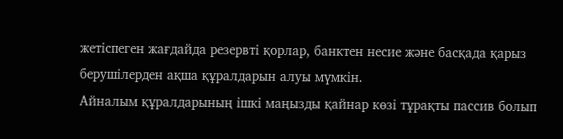жетіспеген жағдайда резервті қорлар, банктен несие және басқада қарыз берушілерден ақша құралдарын алуы мүмкін.
Айналым құралдарының ішкі маңызды қайнар көзі тұрақты пассив болып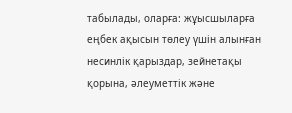табылады, оларға: жұысшыларға еңбек ақысын төлеу үшін алынған несинлік қарыздар, зейнетақы қорына, әлеуметтік және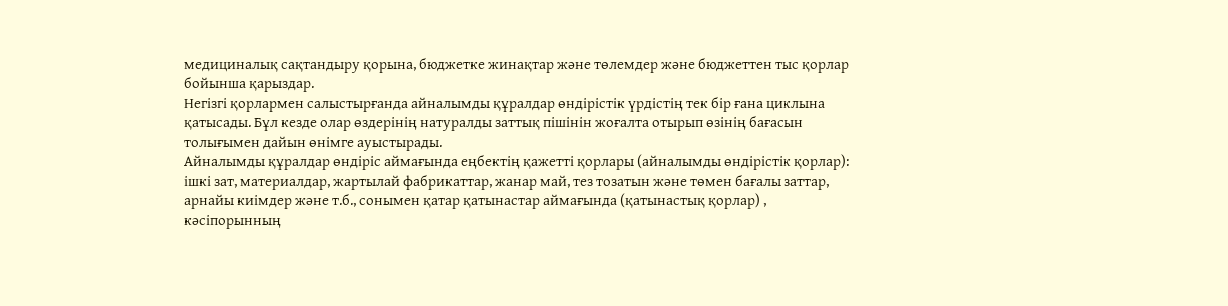медициналық сақтандыру қорына, бюджетке жинақтар және төлемдер және бюджеттен тыс қорлар бойынша қарыздар.
Негізгі қорлармен салыстырғанда айналымды құралдар өндірістік үрдістің тек бір ғана циклына қатысады. Бұл кезде олар өздерінің натуралды заттық пішінін жоғалта отырып өзінің бағасын толығымен дайын өнімге ауыстырады.
Айналымды құралдар өндіріс аймағында еңбектің қажетті қорлары (айналымды өндірістік қорлар): ішкі зат, материалдар, жартылай фабрикаттар, жанар май, тез тозатын және төмен бағалы заттар, арнайы киімдер және т.б., сонымен қатар қатынастар аймағында (қатынастық қорлар) , кәсіпорынның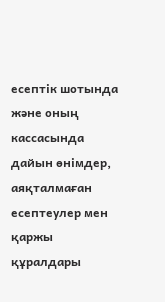есептік шотында және оның кассасында дайын өнімдер, аяқталмаған есептеулер мен қаржы құралдары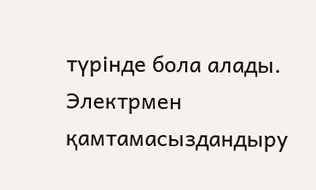түрінде бола алады.
Электрмен қамтамасыздандыру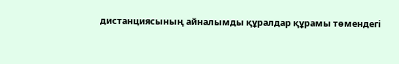дистанциясының айналымды құралдар құрамы төмендегі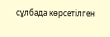сұлбада көрсетілген